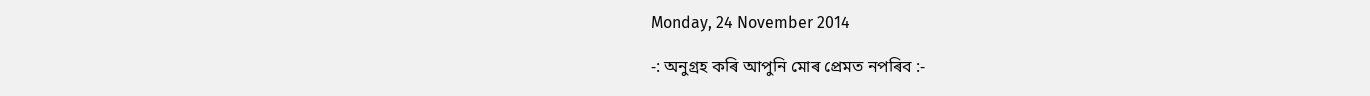Monday, 24 November 2014

-: অনুগ্ৰহ কৰি আপুনি মোৰ প্ৰেমত নপৰিব :-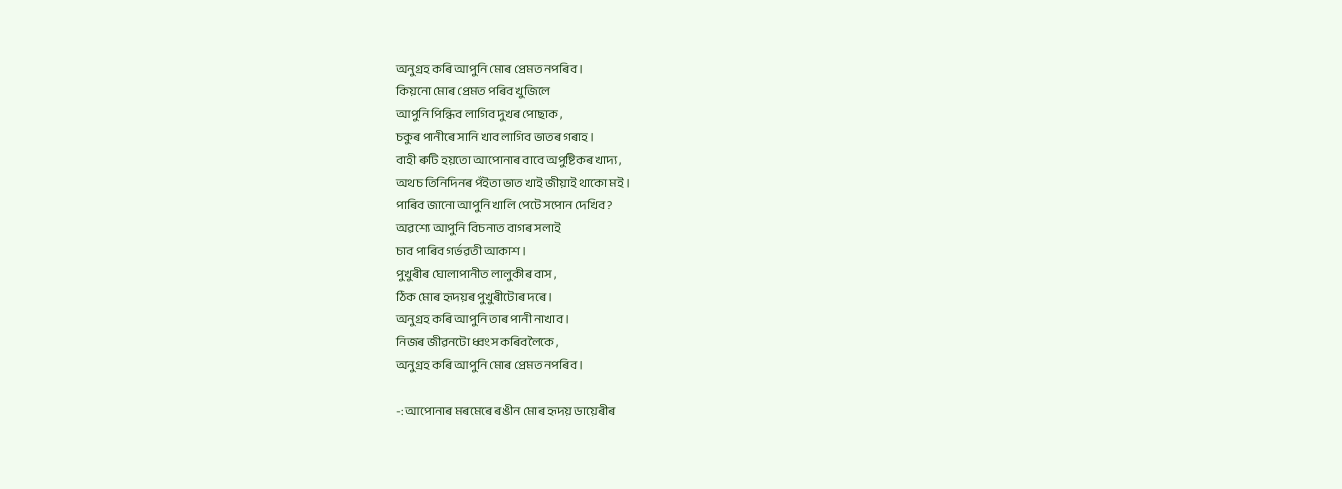অনুগ্ৰহ কৰি আপুনি মোৰ প্ৰেমত নপৰিব ।
কিয়নো মোৰ প্ৰেমত পৰিব খুজিলে
আপুনি পিন্ধিব লাগিব দুখৰ পোছাক ,
চকুৰ পানীৰে সানি খাব লাগিব ভাতৰ গৰাহ ।
বাহী ৰুটি হয়তো আপোনাৰ বাবে অপুষ্টিকৰ খাদ্য ,
অথচ তিনিদিনৰ পঁইতা ভাত খাই জীয়াই থাকো মই ।
পাৰিব জানো আপুনি খালি পেটে সপোন দেখিব ?
অৱশ্যে আপুনি বিচনাত বাগৰ সলাই
চাব পাৰিব গর্ভৱতী আকাশ ।
পুখুৰীৰ ঘোলাপানীত লালুকীৰ বাস ,
ঠিক মোৰ হৃদয়ৰ পুখুৰীটোৰ দৰে ।
অনুগ্ৰহ কৰি আপুনি তাৰ পানী নাখাব ।
নিজৰ জীৱনটো ধ্বংস কৰিবলৈকে ,
অনুগ্ৰহ কৰি আপুনি মোৰ প্ৰেমত নপৰিব ।

-: আপোনাৰ মৰমেৰে ৰঙীন মোৰ হৃদয় ডায়েৰীৰ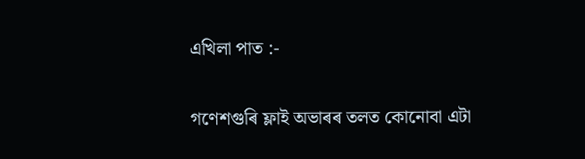এখিলা পাত :-

গণেশগুৰি ফ্লাই অভাৰৰ তলত কোনোবা এটা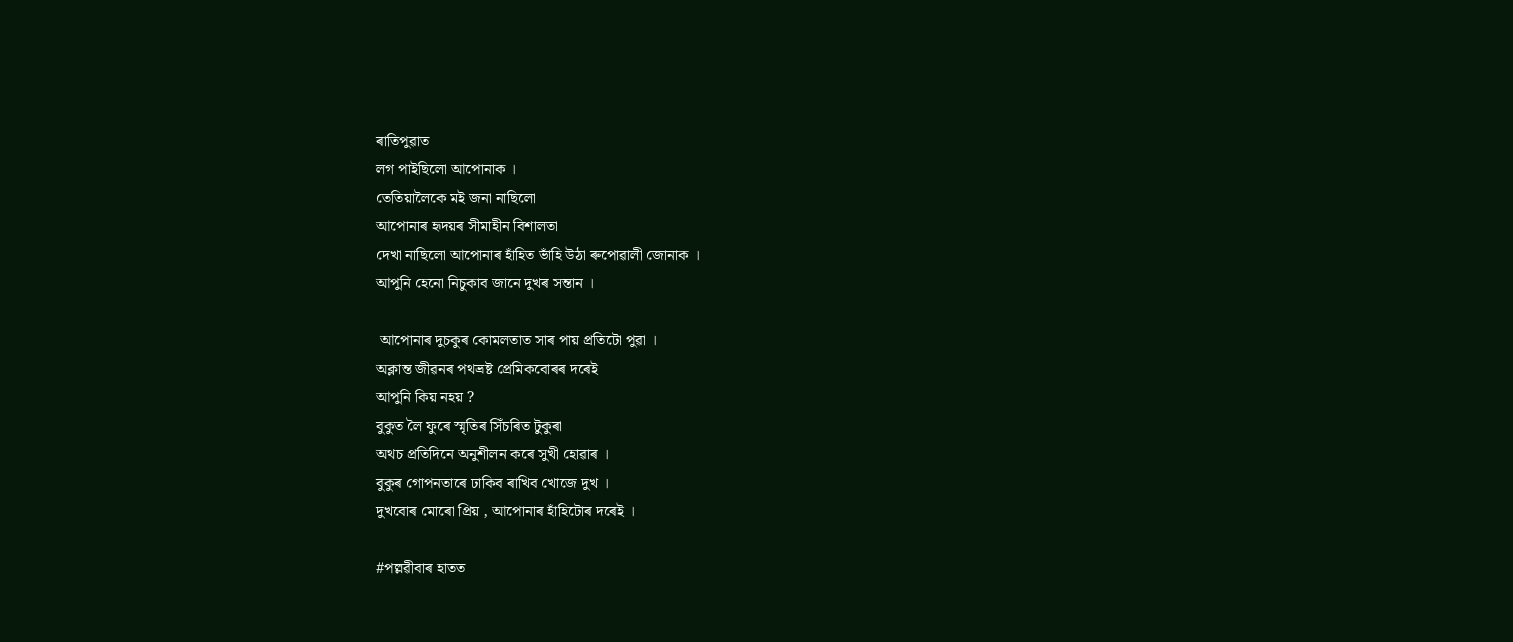ৰাতিপুৱাত
লগ পাইছিলো আপোনাক ।
তেতিয়ালৈকে মই জনা নাছিলো
আপোনাৰ হৃদয়ৰ সীমাহীন বিশালতা
দেখা নাছিলো আপোনাৰ হাঁহিত ভাঁহি উঠা ৰুপোৱালী জোনাক ।
আপুনি হেনো নিচুকাব জানে দুখৰ সন্তান ।

 আপোনাৰ দুচকুৰ কোমলতাত সাৰ পায় প্ৰতিটো পুৱা ।
অক্লান্ত জীৱনৰ পথভ্ৰষ্ট প্ৰেমিকবোৰৰ দৰেই
আপুনি কিয় নহয় ?
বুকুত লৈ ফুৰে স্মৃতিৰ সিঁচৰিত টুকুৰা
অথচ প্ৰতিদিনে অনুশীলন কৰে সুখী হোৱাৰ ।
বুকুৰ গোপনতাৰে ঢাকিব ৰাখিব খোজে দুখ ।
দুখবোৰ মোৰো প্ৰিয় , আপোনাৰ হাঁহিটোৰ দৰেই ।

#পল্লৱীবাৰ হাতত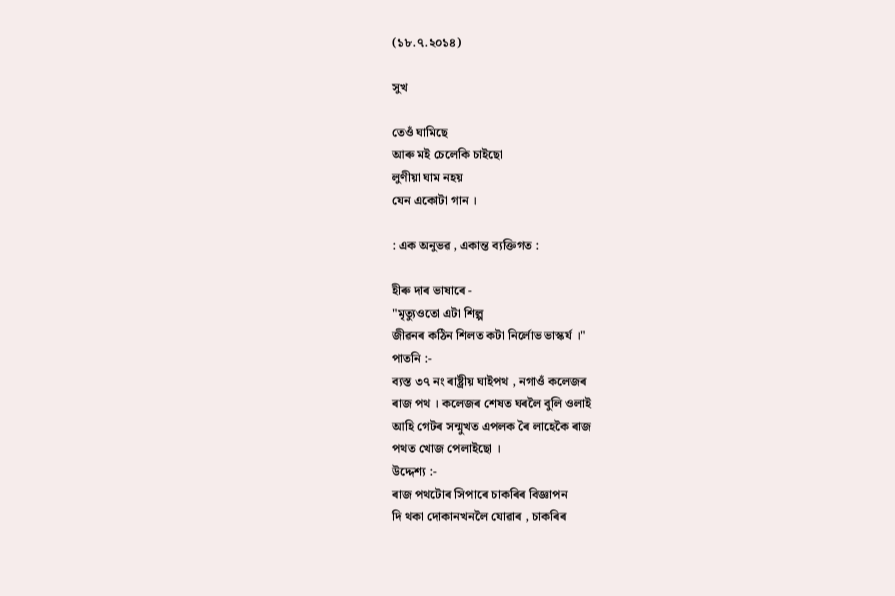(১৮.৭.২০১৪)

সুখ

তেওঁ ঘামিছে
আৰু মই চেলেকি চাইছো
লুণীয়া ঘাম নহয়
যেন একোটা গান ।

: এক অনুভৱ , একান্ত ব্যক্তিগত :

হীৰু দাৰ ভাষাৰে -
"মৃত্যুওতো এটা শিল্প
জীৱনৰ কঠিন শিলত কটা নিৰ্লোভ ভাস্কৰ্য ।"
পাতনি :-
ব্যস্ত ৩৭ নং ৰাষ্ট্ৰীয় ঘাইপথ , নগাওঁ কলেজৰ
ৰাজ পথ । কলেজৰ শেষত ঘৰলৈ বুলি ওলাই
আহি গেটৰ সন্মুখত এপলক ৰৈ লাহেকৈ ৰাজ
পথত খোজ পেলাইছো ।
উদ্দেশ্য :-
ৰাজ পথটোৰ সিপাৰে চাকৰিৰ বিজ্ঞাপন
দি থকা দোকানখনলৈ যোৱাৰ , চাকৰিৰ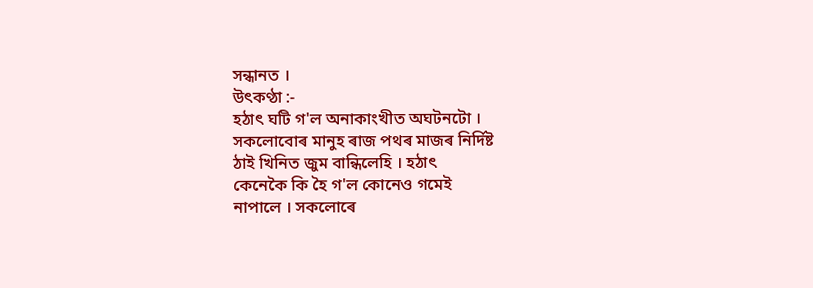সন্ধানত ।
উৎকণ্ঠা :-
হঠাৎ ঘটি গ'ল অনাকাংখীত অঘটনটো ।
সকলোবোৰ মানুহ ৰাজ পথৰ মাজৰ নিৰ্দিষ্ট
ঠাই খিনিত জুম বান্ধিলেহি । হঠাৎ
কেনেকৈ কি হৈ গ'ল কোনেও গমেই
নাপালে । সকলোৰে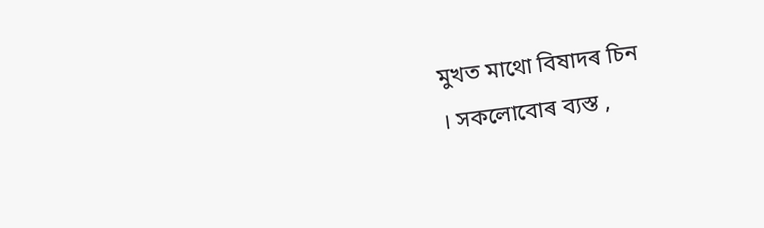মুখত মাথো বিষাদৰ চিন
। সকলোবোৰ ব্যস্ত ,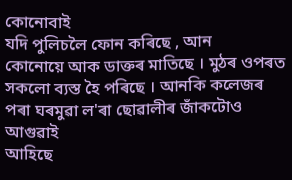কোনোবাই
যদি পুলিচলৈ ফোন কৰিছে , আন
কোনোয়ে আক ডাক্তৰ মাতিছে । মুঠৰ ওপৰত
সকলো ব্যস্ত হৈ পৰিছে । আনকি কলেজৰ
পৰা ঘৰমুৱা ল'ৰা ছোৱালীৰ জাঁকটোও আগুৱাই
আহিছে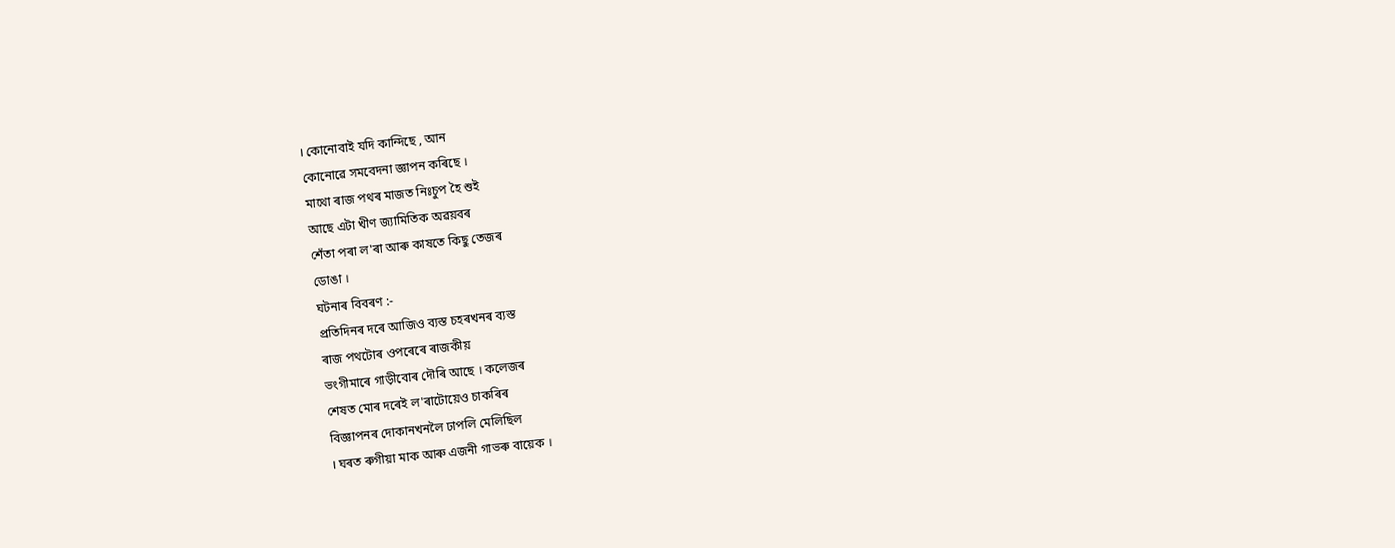। কোনোবাই যদি কান্দিছে , আন
কোনোৱে সমবেদনা জ্ঞাপন কৰিছে ।
মাথো ৰাজ পথৰ মাজত নিঃচুপ হৈ শুই
আছে এটা খীণ জ্যামিতিক অৱয়বৰ
শেঁতা পৰা ল'ৰা আৰু কাষতে কিছু তেজৰ
ডোঙা ।
ঘটনাৰ বিবৰণ :-
প্ৰতিদিনৰ দৰে আজিও ব্যস্ত চহৰখনৰ ব্যস্ত
ৰাজ পথটোৰ ওপৰেৰে ৰাজকীয়
ভংগীমাৰে গাড়ীবোৰ দৌৰি আছে । কলেজৰ
শেষত মোৰ দৰেই ল'ৰাটোয়েও চাকৰিৰ
বিজ্ঞাপনৰ দোকানখনলৈ ঢাপলি মেলিছিল
। ঘৰত ৰুগীয়া মাক আৰু এজনী গাভৰু বায়েক ।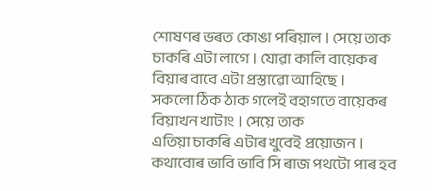শোষণৰ ভৰত কোঙা পৰিয়াল । সেয়ে তাক
চাকৰি এটা লাগে । যোৱা কালি বায়েকৰ
বিয়াৰ বাবে এটা প্ৰস্তাৱো আহিছে ।
সকলো ঠিক ঠাক গলেই বহাগতে বায়েকৰ
বিয়াখন খাটাং । সেয়ে তাক
এতিয়া চাকৰি এটাৰ খুবেই প্ৰয়োজন ।
কথাবোৰ ভাবি ভাবি সি ৰাজ পথটো পাৰ হব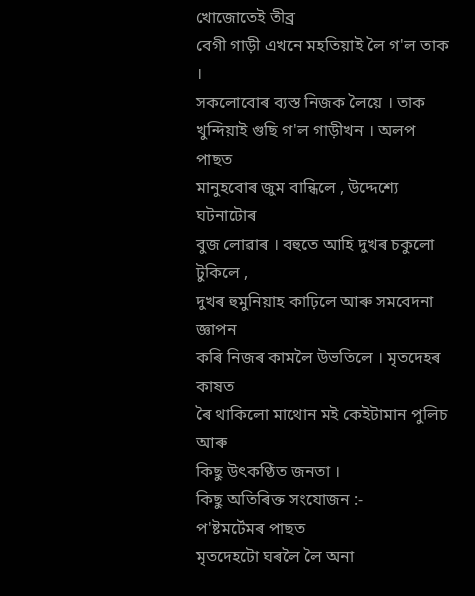খোজোতেই তীব্ৰ
বেগী গাড়ী এখনে মহতিয়াই লৈ গ'ল তাক ।
সকলোবোৰ ব্যস্ত নিজক লৈয়ে । তাক
খুন্দিয়াই গুছি গ'ল গাড়ীখন । অলপ পাছত
মানুহবোৰ জুম বান্ধিলে , উদ্দেশ্যে ঘটনাটোৰ
বুজ লোৱাৰ । বহুতে আহি দুখৰ চকুলো টুকিলে ,
দুখৰ হুমুনিয়াহ কাঢ়িলে আৰু সমবেদনা জ্ঞাপন
কৰি নিজৰ কামলৈ উভতিলে । মৃতদেহৰ কাষত
ৰৈ থাকিলো মাথোন মই কেইটামান পুলিচ আৰু
কিছু উৎকণ্ঠিত জনতা ।
কিছু অতিৰিক্ত সংযোজন :-
প'ষ্টমৰ্টেমৰ পাছত
মৃতদেহটো ঘৰলৈ লৈ অনা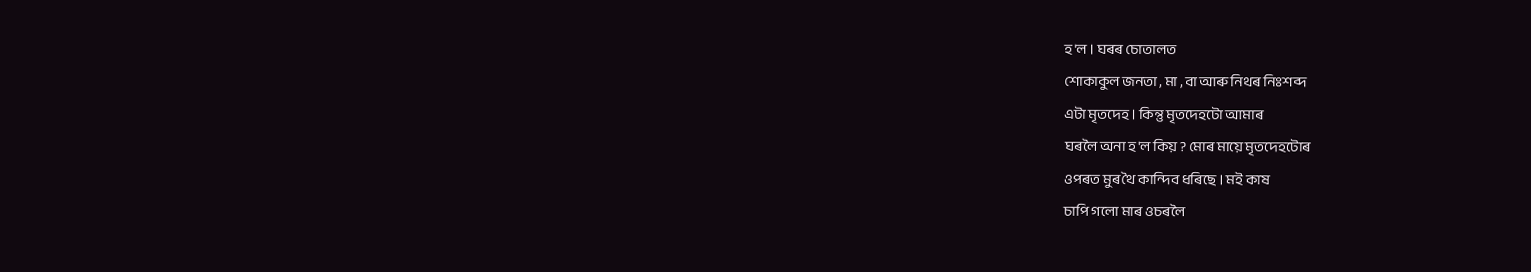হ'ল । ঘৰৰ চোতালত
শোকাকুল জনতা , মা , বা আৰু নিথৰ নিঃশব্দ
এটা মৃতদেহ । কিন্তু মৃতদেহটো আমাৰ
ঘৰলৈ অনা হ'ল কিয় ? মোৰ মায়ে মৃতদেহটোৰ
ওপৰত মুৰ থৈ কান্দিব ধৰিছে । মই কাষ
চাপি গলো মাৰ ওচৰলৈ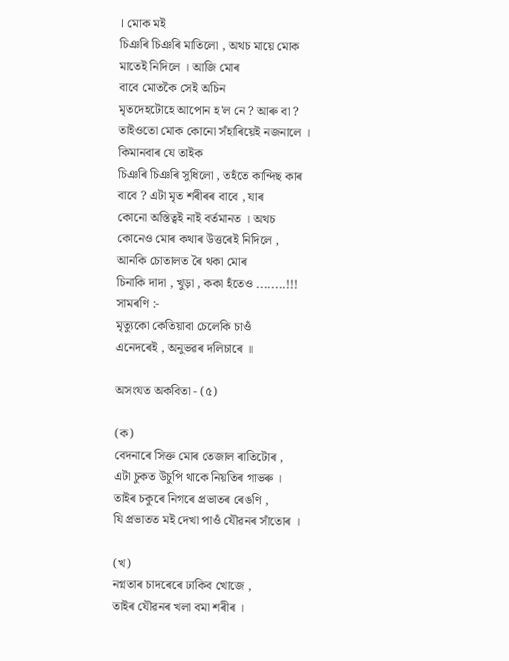। মোক মই
চিঞৰি চিঞৰি মাতিলো , অথচ মায়ে মোক
মাতেই নিদিলে । আজি মোৰ
বাবে মোতকৈ সেই অচিন
মৃতদেহটোহে আপোন হ'ল নে ? আৰু বা ?
তাইওতো মোক কোনো সঁহাৰিয়েই নজনালে ।
কিমানবাৰ যে তাইক
চিঞৰি চিঞৰি সুধিলো , তহঁতে কান্দিছ কাৰ
বাবে ? এটা মৃত শৰীৰৰ বাবে , যাৰ
কোনো অস্তিত্বই নাই বৰ্তমানত । অথচ
কোনেও মোৰ কথাৰ উত্তৰেই নিদিলে ,
আনকি চোতালত ৰৈ থকা মোৰ
চিনাকি দাদা , খুড়া , ককা হঁতেও ........!!!
সামৰণি :-
মৃত্যুকো কেতিয়াবা চেলেকি চাওঁ
এনেদৰেই , অনুভৱৰ দলিচাৰে ॥

অসংযত অকবিতা - (৫)

(ক)
বেদনাৰে সিক্ত মোৰ তেজাল ৰাতিটোৰ ,
এটা চুকত উচুপি থাকে নিয়তিৰ গাভৰু ।
তাইৰ চকুৰে নিগৰে প্ৰভাতৰ ৰেঙণি ,
যি প্ৰভাতত মই দেখা পাওঁ যৌৱনৰ সাঁতোৰ ।

(খ)
নগ্নতাৰ চাদৰেৰে ঢাকিব খোজে ,
তাইৰ যৌৱনৰ খলা বমা শৰীৰ ।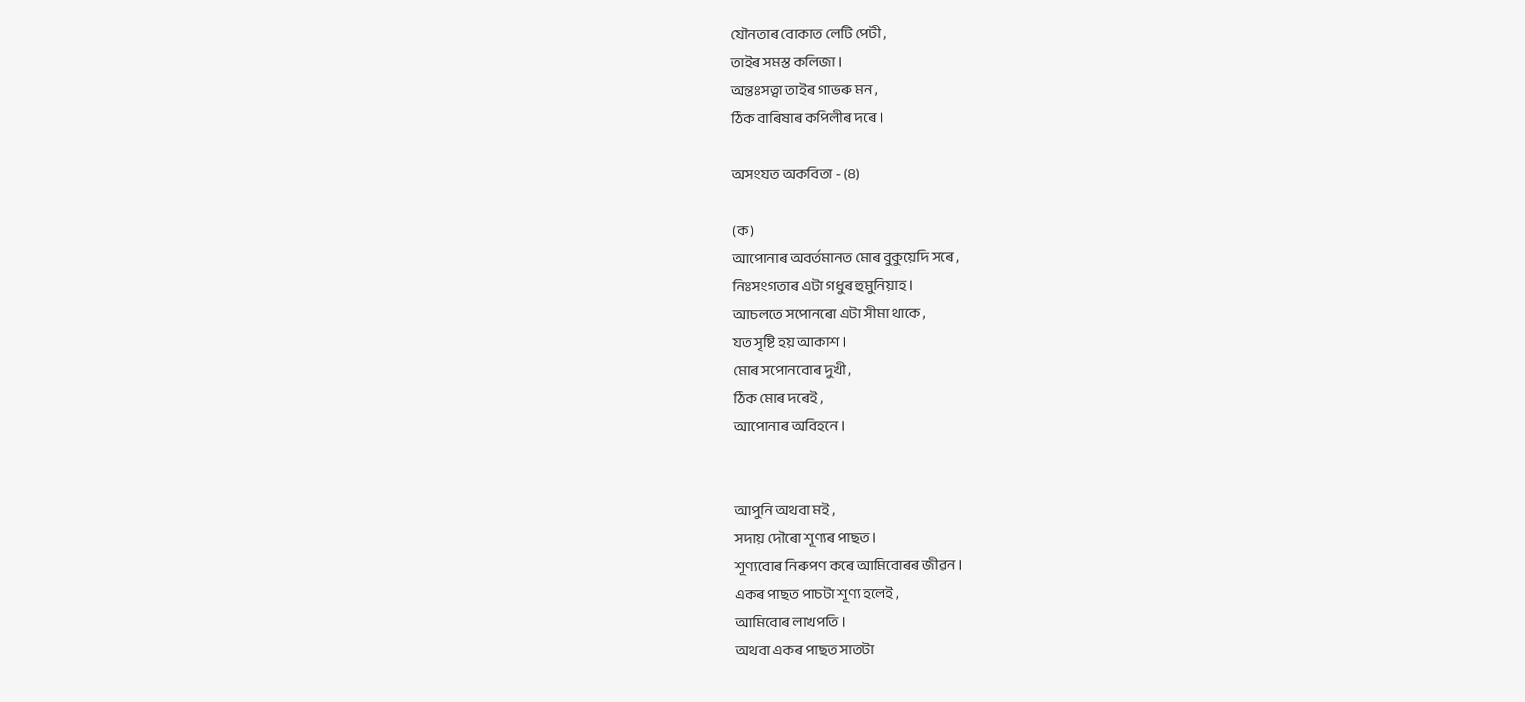যৌনতাৰ বোকাত লেটি পেটী ,
তাইৰ সমস্ত কলিজা ।
অন্তঃসত্বা তাইৰ গাভৰু মন ,
ঠিক বাৰিষাৰ কপিলীৰ দৰে ।

অসংযত অকবিতা - (৪)

(ক)
আপোনাৰ অবর্তমানত মোৰ বুকুয়েদি সৰে ,
নিঃসংগতাৰ এটা গধুৰ হুমুনিয়াহ ।
আচলতে সপোনৰো এটা সীমা থাকে ,
যত সৃষ্টি হয় আকাশ ।
মোৰ সপোনবোৰ দুখী ,
ঠিক মোৰ দৰেই ,
আপোনাৰ অবিহনে ।


আপুনি অথবা মই ,
সদায় দৌৰো শূণ্যৰ পাছত ।
শূণ্যবোৰ নিৰুপণ কৰে আমিবোৰৰ জীৱন ।
একৰ পাছত পাচটা শূণ্য হলেই ,
আমিবোৰ লাখপতি ।
অথবা একৰ পাছত সাতটা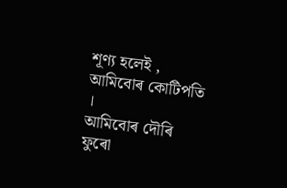শূণ্য হলেই ,
আমিবোৰ কোটিপতি ।
আমিবোৰ দৌৰি ফুৰো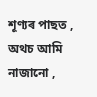শূণ্যৰ পাছত ,
অথচ আমি নাজানো ,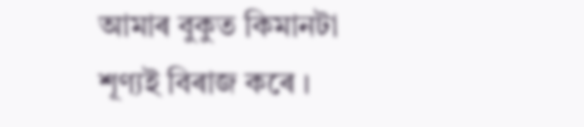আমাৰ বুকুত কিমানটা শূণ্যই বিৰাজ কৰে ।